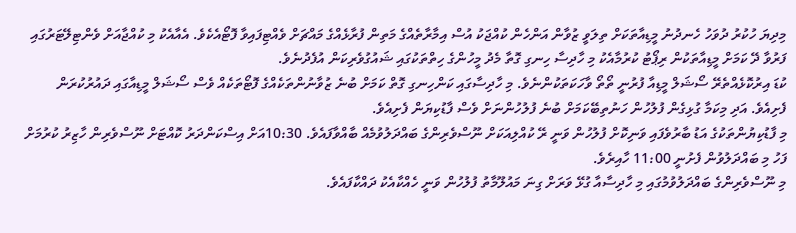މިދިޔަ ހުކުރު ދުވަހު ހެނދުނު މީޑިއާތަކަށް ތިލަވީ ޒުވާން އަންހެން ކުއްޖަކު އުސް އިމާރާތެއްގެ މަތިން ފުރާޅެއްގެ މައްޗަށް ވެއްޓިފައިވާ ފޮޓޯއެކެވެ. އެއާއެކު މި ކުއްޖާއަށް ވެންޓިލޭޓަރުގައި ފަރުވާ ދޭ ކަމަށް މީޑިއާތަކުން ރިޕޯޓު ކުރުމާއެކު މި ހާދިސާ ހިނގި ގޮތާ މެދު މީހުންގެ ހިތްތަކުގައި ޝައުގުވެރިކަން އުފެދުނެވެ.
ކުޑަ އިރުކޮޅެއްތެރޭ ސޯޝަލް މީޑިއާ ފުރުނީ ތޯތޯ ވާހަކަތަކުންނެވެ. މި ހާދިސާގައި ކަންހިނގި ގޮތް ކަމަށް ބުނެ ޒުވާނުންތަކެއްގެ ފޮޓޯތަކެއް ވެސް ސޯޝަލް މީޑިއާގައި ދައުރުކުރަން ފެށިއެވެ. އަދި މިކަމާ ގުޅިގެން ފުލުހުން ހަނުތިބޭކަމަށް ބުނެ ފުލުހުންނަށް ވެސް ފާޑުކިޔަން ފެށިއެވެ.
މި ފާޑުކިޔުންތަކުގެ އަޑު ބާރުވެފައި ވަނިކޮށް ފުލުހުން ވަނީ ރޭ ކުއްލިއަކަށް ނޫސްވެރިންގެ ބައްދަލުވުމެއް ބާއްވާފައެވެ. 10:30އަށް އިސްކަންދަރު ކޮއްޓަށް ނޫސްވެރިން ހާޒިރު ކުރުމަށް ފަހު މި ބައްދަލުވުން ފެށުނީ 11:00 ހާއިރެވެ.
މި ނޫސްވެރިންގެ ބައްދަލުވުމުގައި މި ހާދިސާއާ ގުޅޭ ވަރަށް ގިނަ މައުލޫމާތު ފުލުހުން ވަނީ ހެއްކާއެކު ދައްކާފައެވެ.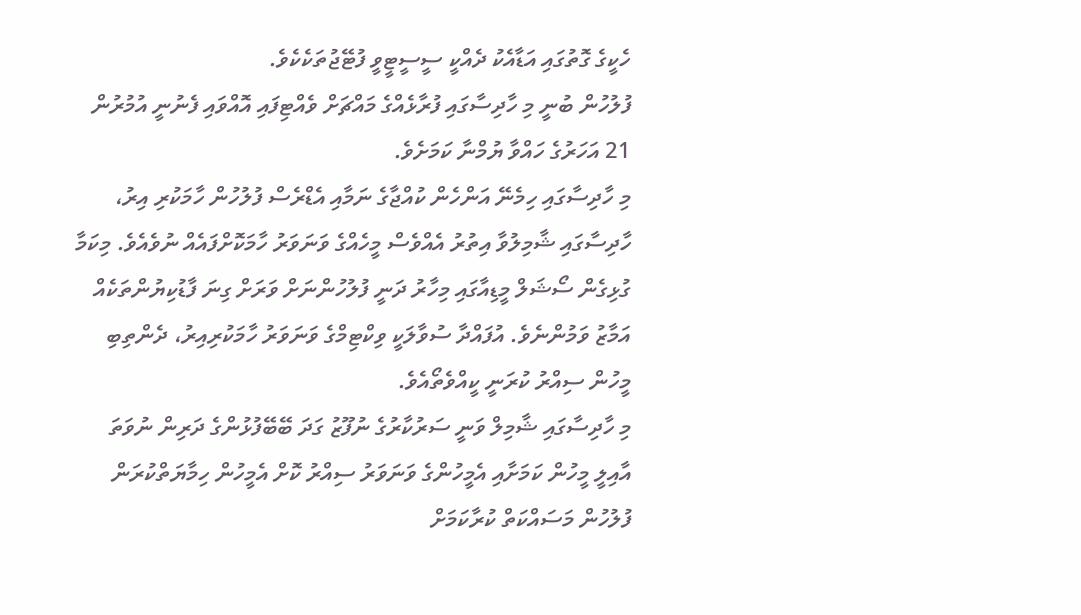ހެކީގެ ގޮތުގައި އަޑާއެކު ދެއްކީ ސީސީޓީވީ ފުޓޭޖުތަކެކެވެ.
ފުލުހުން ބުނީ މި ހާދިސާގައި ފުރާޅެއްގެ މައްޗަށް ވެއްޓިފައި އޮއްވައި ފެނުނީ އުމުރުން 21 އަހަރުގެ ހައްވާ ޔުމްނާ ކަމަށެވެ.
މި ހާދިސާގައި ހިމެނޭ އަންހެން ކުއްޖާގެ ނަމާއި އެޑްރެސް ފުލުހުން ހާމަކުރި އިރު، ހާދިސާގައި ޝާމިލުވާ އިތުރު އެއްވެސް މީހެއްގެ ވަނަވަރު ހާމަކޮށްފައެއް ނުވެއެވެ. މިކަމާ ގުޅިގެން ސޯޝަލް މީޑިއާގައި މިހާރު ދަނީ ފުލުހުންނަށް ވަރަށް ގިނަ ފާޑުކިޔުންތަކެއް އަމާޒު ވަމުންނެވެ. އުފައްދާ ސުވާލަކީ ވިކްޓިމްގެ ވަނަވަރު ހާމަކުރިއިރު، ދެންތިބި މީހުން ސިއްރު ކުރަނީ ކީއްވެތޯއެވެ.
މި ހާދިސާގައި ޝާމިލް ވަނީ ސަރުކާރުގެ ނުފޫޒު ގަދަ ބޭބޭފުޅުންގެ ދަރިން ނުވަތަ އާއިލީ މީހުން ކަމަށާއި އެމީހުންގެ ވަނަވަރު ސިއްރު ކޮށް އެމީހުން ހިމާޔަތްކުރަން ފުލުހުން މަސައްކަތް ކުރާކަމަށް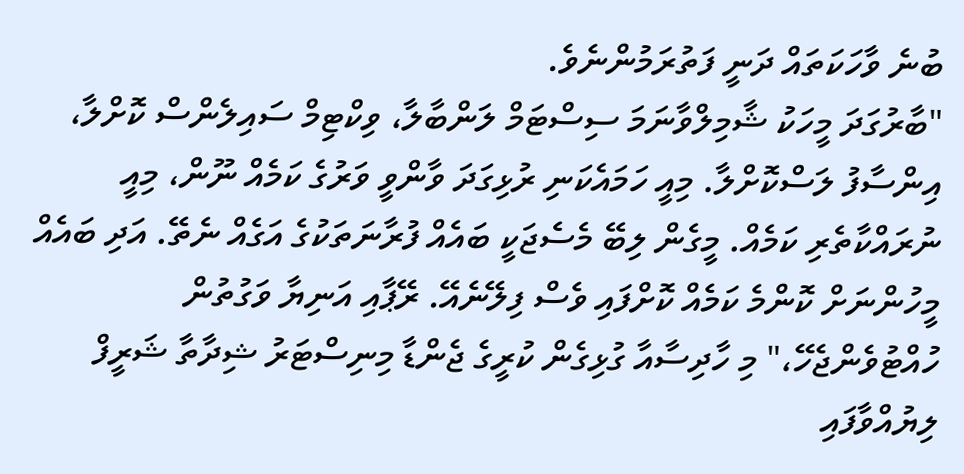ބުނެ ވާހަކަތައް ދަނީ ފަތުރަމުންނެވެ.
"ބާރުގަދަ މީހަކު ޝާމިލްވާނަމަ ސިސްޓަމް ލަންބާލާ، ވިކްޓިމް ސައިލެންސް ކޮށްލާ، އިންސާފު ލަސްކޮށްލާ. މިއީ ހަމައެކަނި ރުޅިގަދަ ވާންވީ ވަރުގެ ކަމެއް ނޫން، މިއީ ނުރައްކާތެރި ކަމެއް. މީގެން ލިބޭ މެސެޖަކީ ބައެއް ފުރާނަތަކުގެ އަގެއް ނެތޭ. އަދި ބައެއް މީހުންނަށް ކޮންމެ ކަމެއް ކޮށްފައި ވެސް ފިލޭނެއޭ. ރޭޕާއި އަނިޔާ ވަގުތުން ހުއްޓުވެންޖެހޭ،" މި ހާދިސާއާ ގުޅިގެން ކުރީގެ ޖެންޑާ މިނިސްޓަރު ޝިދާތާ ޝަރީފް ލިޔުއްވާފައި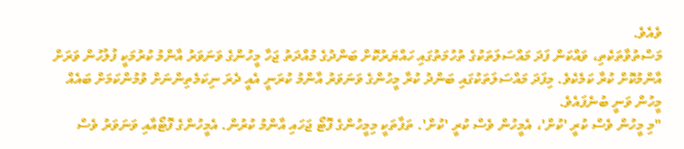ވެއެވެ.
މަސްތުވާތަކެތި، ވައްކަން ފަދަ މައްސަލަތަކުގެ ތުހުމަތުގައި ހައްޔަރުކޮށް ބަންދުގެ މުއްދަތު ޖަހާ މީހުންގެ ވަނަވަރު އާންމު ކުރުމަކީ ފުލުހުން ވަރަށް އާންމުކޮށް ކުރާ ކަމެކެވެ. މިފަދަ މައްސަލަތަކުގައި ބަންދު ކުރާ މީހުންގެ ވަނަވަރު އާންމު ކުރަނީ އެއީ ދެރަ ނިކަމެތިންނަށް ވުމުންކަމަށް ބައެއް މީހުން ވަނީ ބުނެފައެވެ.
"މި މީހުން ވެސް ކުރީ 'ކުށް'، އެމީހުން ވެސް ކުރީ 'ކުށް'. ތަފާތަކީ މިމީހުންގެ ފޮޓޯ ޖަހައި އާންމު ކުރުން. އެމީހުންގެ ފޮޓޯއާއި ވަނަވަރު ވެސް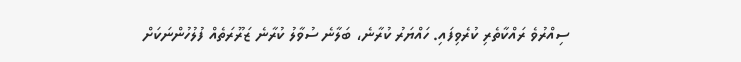ސިއްރުވެ ރައްކާތެރި ކުރެވިފައި. ހައްޔަރު ކުރާނެ، ބަލާނެ ސުވާލު ކުރާނެ ޒަރޫރަތެއް ފުލުހުންނަކަށް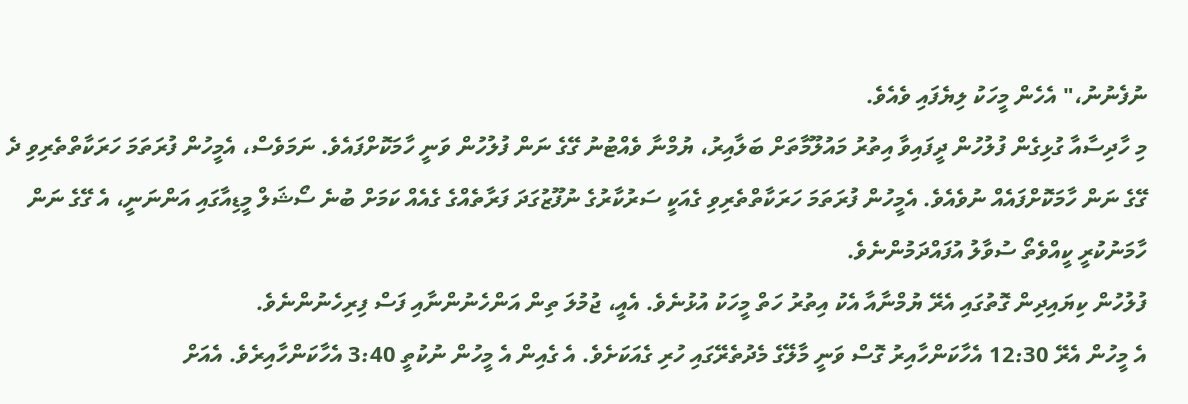ނުފެނުނު،" އެހެން މީހަކު ލިޔެފައި ވެއެވެ.
މި ހާދިސާއާ ގުޅިގެން ފުލުހުން ދީފައިވާ އިތުރު މައުލޫމާތަށް ބަލާއިރު، ޔުމްނާ ވެއްޓުނު ގޭގެ ނަން ފުލުހުން ވަނީ ހާމަކޮށްފައެވެ. ނަމަވެސް، އެމީހުން ފުރަތަމަ ހަރަކާތްތެރިވި ދެ ގޭގެ ނަން ހާމަކޮށްފައެއް ނުވެއެވެ. އެމީހުން ފުރަތަމަ ހަރަކާތްތެރިވި ގެއަކީ ސަރުކާރުގެ ނުފޫޒުގަދަ ފަރާތެއްގެ ގެއެއް ކަމަށް ބުނެ ސޯޝަލް މީޑިއާގައި އަންނަނީ، އެ ގޭގެ ނަން ހާމަނުކުރީ ކީއްވެތޯ ސުވާލު އުފައްދަމުންނެވެ.
ފުލުހުން ކިޔައިދިން ގޮތުގައި އެރޭ ޔުމްނާއާ އެކު އިތުރު ހަތް މީހަކު އުޅުނެވެ. އެއީ، ޖުމުލަ ތިން އަންހެނުންނާއި ފަސް ފިރިހެނުންނެވެ.
އެ މީހުން އެރޭ 12:30 އެހާކަންހާއިރު ގޮސް ވަނީ މާލޭގެ މެދުތެރޭގައި ހުރި ގެއަކަށެވެ. އެ ގެއިން އެ މީހުން ނުކުތީ 3:40 އެހާކަންހާއިރެވެ. އެއަށް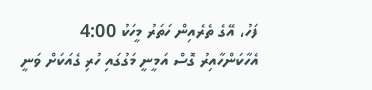ފަހު، އޭގެ ތެރެއިން ހަތަރު މީހަކު 4:00 އެހާކަންހާއިރު ގޮސް އަމީނީ މަގުގައި ހުރި ގެއަކަށް ވަނީ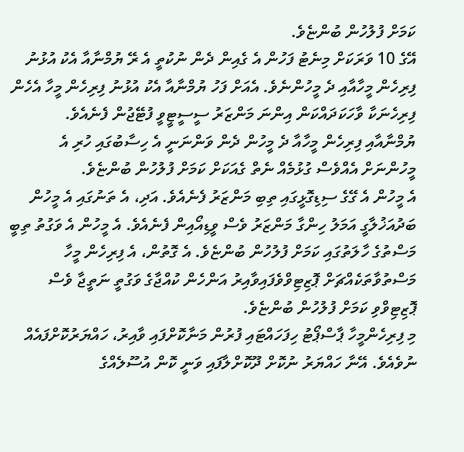ކަމަށް ފުލުހުން ބުންޏެވެ.
އޭގެ 10 ވަރަކަށް މިނެޓު ފަހުން އެ ގެއިން ދެން ނުކުތީ އެ ރޭ ޔުމްނާއާ އެކު އުޅުނު ފިރިހެން މީހާއާއި ދެ މީހުންނެވެ. އެއަށް ފަހު ޔުމްނާއާ އެކު އުޅުނު ފިރިހެން މީހާ އެހެން ފިރިހެނަކާ ވާހަކަދައްކަން އިންނަ މަންޒަރު ސީސީޓީވީ ފުޓޭޖުން ފެނެއެވެ.
ޔުމްނާއާއި ފިރިހެން މީހާއާ ދެ މީހުން ދެން ވަންނަނީ އެ ހިސާބުގައި ހުރި އެ މީހުންނަށް އެއްވެސް ގުޅުމެއް ނެތް ގެއަކަށް ކަމަށް ފުލުހުން ބުންޏެވެ.
އެ މީހުން އެ ގޭގެ ސިޑިގޮޅީގައި ތިބި މަންޒަރު ފެނެއެވެ. އަދި، އެ ތަނުގައި އެ މީހުން ބަދުއަޚުލާގީ އަމަލު ހިންގާ މަންޒަރު ވެސް ވީޑިއޯއިން ފެނެއެވެ. އެ މީހުން އެ ވަގުތު ތިބީ މަސްތުގެ ހާލަތުގައި ކަމަށް ފުލުހުން ބުންޏެވެ. އެ ގޮތުން، އެ ފިރިހެން މީހާ މަސްތުވާތަކެއްޗަށް ޕޮޒިޓިވްވެފައިވާއިރު އަންހެން ކުއްޖާގެ ވަގުތީ ނަތީޖާ ވެސް ޕޮޒިޓިވްވި ކަމަށް ފުލުހުން ބުންޏެވެ.
މި ފިރިހެންމީހާ ޕާސްޕޯޓު ހިފަހައްޓައި ފުރުން މަނާކޮށްފައި ވާއިރު، ހައްޔަރުކޮށްފައެއް ނުވެއެވެ. އޭނާ ހައްޔަރު ނުކޮށް ދޫކޮށްލާފައި ވަނީ ކޮން އުސޫލެއްގެ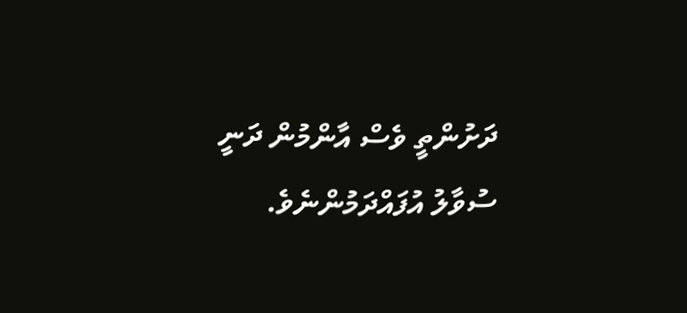ދަށުންތީ ވެސް އާންމުން ދަނީ ސުވާލު އުފައްދަމުންނެވެ.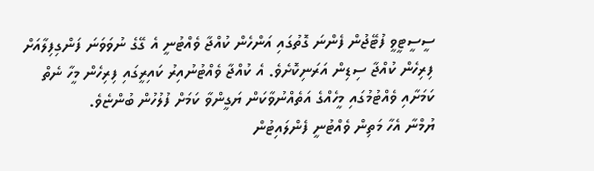ސީސީޓީވީ ފުޓޭޖުން ފެންނަ ގޮތުގައި އަންހެން ކުއްޖާ ވެއްޓުނީ އެ ގޭގެ ނުވަވަނަ ފަންގިފިލާއަށް ފިރިހެން ކުއްޖާ ސިޑިން އަރަނިކޮށެވެ. އެ ކުއްޖާ ވެއްޓުނުއިރު ކައިރީގައި ފިރިހެން މީހާ ނެތް ކަމަށާއި ވެއްޓުމުގައި މީހެއްގެ އަތެއްނުވާކަން ޔަގީންވާ ކަމަށް ފުލުހުން ބުންޏެވެ.
ޔުމްނާ އެހާ މަތިން ވެއްޓުނީ ފެންލައިޓުން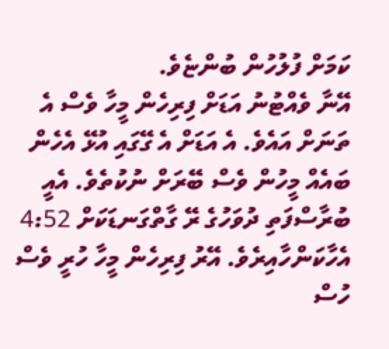ކަމަށް ފުލުހުން ބުންޏެވެ.
އޭނާ ވެއްޓުނު އަޑަށް ފިރިހެން މީހާ ވެސް އެ ތަނަށް އައެވެ. އެ އަޑަށް އެ ގޭގައި އުޅޭ އެހެން ބައެއް މީހުން ވެސް ބޭރަށް ނުކުތެވެ. އެއީ ބުރާސްފަތި ދުވަހުގެ ރޭ ގާތްގަނޑަކަށް 4:52 އެހާކަންހާއިރެވެ. އޭރު ފިރިހެން މީހާ ހުރީ ވެސް ހުސް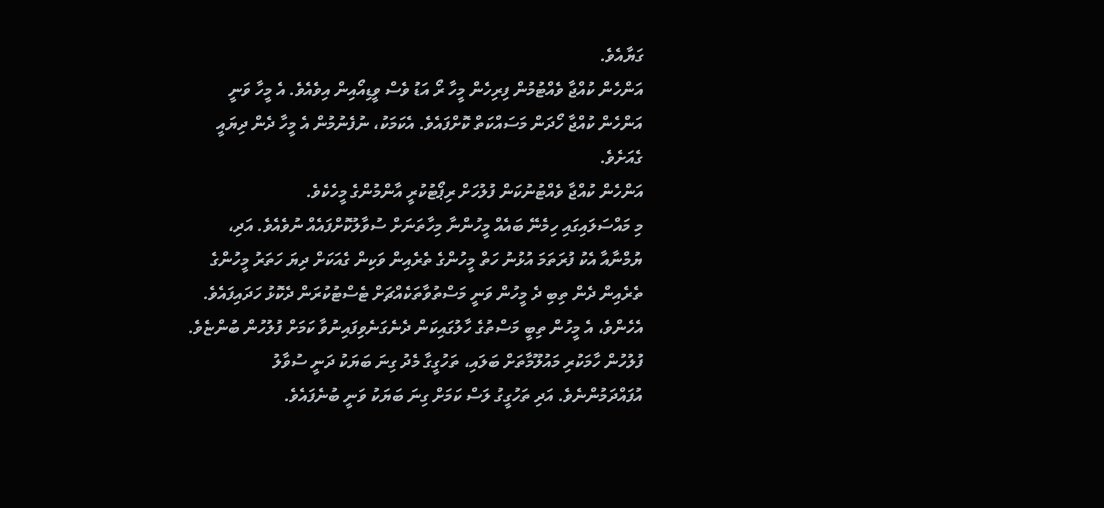ގަޔާއެވެ.
އަންހެން ކުއްޖާ ވެއްޓުމުން ފިރިހެން މީހާ ރޯ އަޑު ވެސް ވީޑިއޯއިން އިވެއެވެ. އެ މީހާ ވަނީ އަންހެން ކުއްޖާ ހޯދަން މަސައްކަތް ކޮށްފައެވެ. އެކަމަކު، ނުފެނުމުން އެ މީހާ ދެން ދިޔައީ ގެއަށެވެ.
އަންހެން ކުއްޖާ ވެއްޓުނުކަން ފުލުހަށް ރިޕޯޓުކުރީ އާންމުންގެ މީހެކެވެ.
މި މައްސަލައިގައި ހިމެނޭ ބައެއް މީހުންނާ މިހާތަނަށް ސުވާލުކޮށްފައެއް ނުވެއެވެ. އަދި، ޔުމްނާއާ އެކު ފުރަތަމަ އުޅުނު ހަތް މީހުންގެ ތެރެއިން ވަކިން ގެއަކަށް ދިޔަ ހަތަރު މީހުންގެ ތެރެއިން ދެން ތިބި ދެ މީހުން ވަނީ މަސްތުވާތަކެއްޗަށް ޓެސްޓުކުރަން ދެކޮޅު ހަދައިފައެވެ.
އެހެންވެ، އެ މީހުން ތިބީ މަސްތުގެ ހާލުގައިކަން ދެނެގަނެވިފައިނުވާ ކަމަށް ފުލުހުން ބުންޏެވެ.
ފުލުހުން ހާމަކުރި މައުލޫމާތަށް ބަލައި، ތަހުގީގާ މެދު ގިނަ ބަޔަކު ދަނީ ސުވާލު އުފައްދަމުންނެވެ. އަދި ތަހުގީގު ލަސް ކަމަށް ގިނަ ބަޔަކު ވަނީ ބުނެފައެވެ.